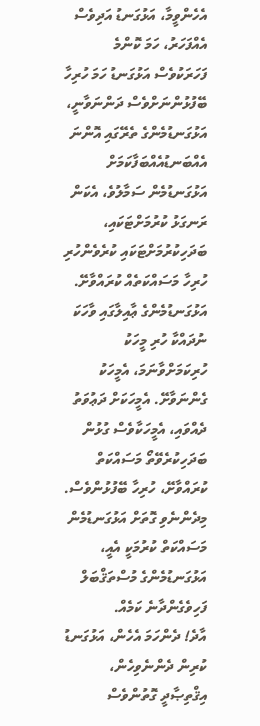އެހެންވީމާ، އަޅުގަނޑު އަދިވެސް އެއްފަހަރު، ހަމަ ކޮންމެ ފަހަރަކުވެސް އަޅުގަނޑު ހަމަ ހުރިހާ ބޭފުޅުންނަށްވެސް ދަންނަވާނީ، އަޅުގަނޑުމެންގެ ތެރޭގައި އޮންނަ އެއްބަނޑުއެއްބަފާކަމަށް އަޅުގަނޑުމެން ސަމާލުވެ، އެކަން ރަނގަޅު ކުރުމަށްޓަކައި، ބަދަހިކުރުމަށްޓަކައި ކުރެވެންހުރި ހުރިހާ މަސައްކަތެއް ކުރައްވާށޭ. އަޅުގަނޑުމެންގެ ޢާއިލާގައި ވާހަކަ ނުދައްކާ ހުރި މީހަކު ހުރިކަމަށްވާނަމަ، އެމީހަކު ގެންނަވާށޭ. އެމީހަކަށް ދަޢުވަތު ދެއްވައި، އެމީހަކާވެސް ގުޅުން ބަދަހިކުރެވޭތޯ މަސައްކަތް ކުރައްވާށޭ، ހުރިހާ ބޭފުޅުންވެސް. މިދެންނެވި ގޮތަށް އަޅުގަނޑުމެން މަސައްކަތް ކުރުމަކީ އެއީ، އަޅުގަނޑުމެންގެ މުސްތަޤްބަލް ފަހިވެގެންދާނެ ކަމެއް.
އާދެ! ދެންހަމަ އެހެން، އަޅުގަނޑު ކުރިން ދެންނެވިހެން، އިޤްތިޞާދީ ގޮތުންވެސް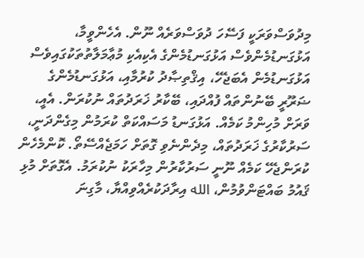މިދުވަސްވަރަކީ ފަސޭހަ ދުވަސްވަރެއް ނޫން. އެހެންވީމާ، އަޅުގަނޑުމެންވެސް އަޅުގަނޑުމެންގެ އެކިއެކި މުޢާމަލާތުތަކުގައިވެސް އަޅުގަނޑުމެން އެބަޖެހޭ، އިޤްތިޞާދު ކުރުމާއި، އަޅުގަނޑުމެންގެ ޟަރޫރީ ބޭނުންތައް ފުއްދައި، ބޭކާރު ޚަރަދުތައް ނުކުރަން. އެއީ، ވަރަށް މުހިންމު ކަމެއް. އަޅުގަނޑު މަސައްކަތް ކުރަމުން މިގެންދަނީ، ސަރުކާރުގެ ޚަރަދުތައް، މިދެންނެވި ގޮތަށް ހަމަޖެއްސޭތޯ. ކޮންމެހެން ކުރަންޖެހޭ ކަމެއް ނޫނީ ސަރުކާރުން މިހާރަކު ނުކުރަމު. އެގޮތަށް މުޅި ޤައުމު ބައްޓަންވުމުން، الله އިރާދަކުރެއްވިއްޔާ، މާގިނަ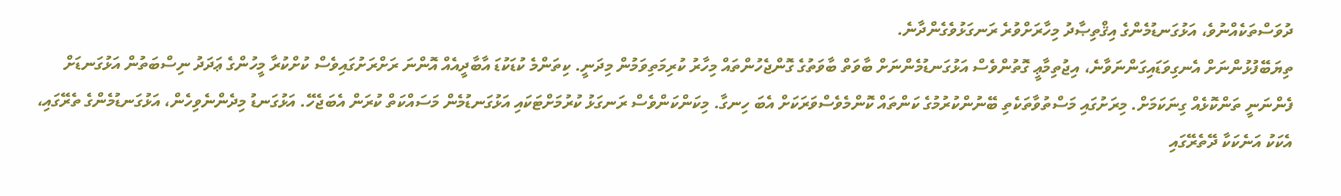ދުވަސްތަކެއްނުވެ، އަޅުގަނޑުމެންގެ އިޤްތިޞާދު މިހާރަށްވުރެ ރަނގަޅުވެގެންދާނެ.
ތިޔަބޭފުޅުންނަށް އެނގިވަޑައިގަންނަވާނެ، އިޖުތިމާޢީ ގޮތުންވެސް އަޅުގަނޑުމެންނަށް ބާވަތް ބާވަތުގެ ގޮންޖެހުންތައް މިހާރު ކުރިމަތިވަމުން މިދަނީ. ކިތަންމެ ކުޑަކުޑަ އާބާދީއެއް އޮންނަ ރަށްރަށުގައިވެސް ކުށްކުރާ މީހުންގެ ޢަދަދު ނިސްބަތުން އަޅުގަނޑަށް ފެންނަނީ ތަންކޮޅެއް ގިނަކަމަށް. މިރަށުގައި މަސްތުވާތަކެތި ބޭނުންކުރުމުގެ ކަންތައް ކޮންމެވެސްވަރަކަށް އެބަ ހިނގާ. މިކަންކަންވެސް ރަނގަޅު ކުރުމަށްޓަކައި އަޅުގަނޑުމެން މަސައްކަތް ކުރަން އެބަޖެހޭ. އަޅުގަނޑު މިދެންނެވިހެން، އަޅުގަނޑުމެންގެ ތެރޭގައި، އެކަކު އަނެކަކާ ދޭތެރޭގައި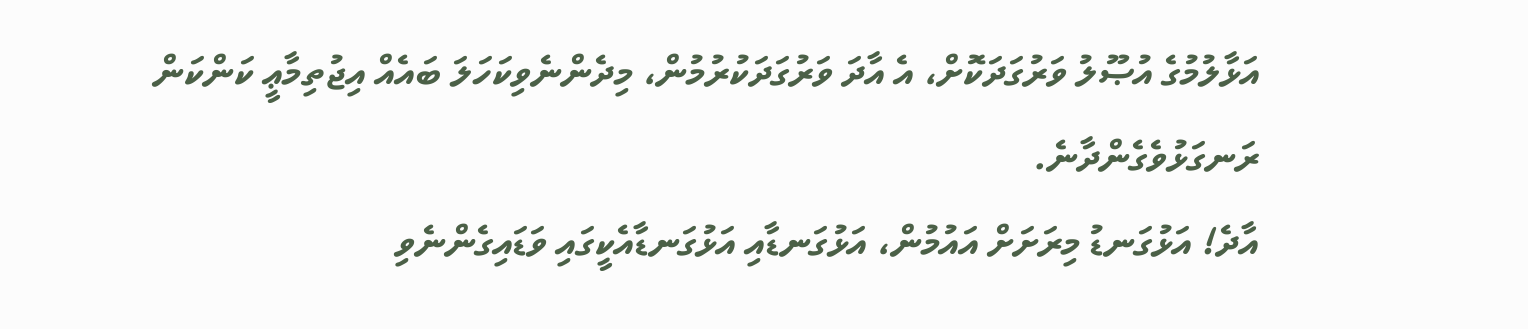އަޅާލުމުގެ އުޞޫލު ވަރުގަދަކޮށް، އެ އާދަ ވަރުގަދަކުރުމުން، މިދެންނެވިކަހަލަ ބައެއް އިޖުތިމާޢީ ކަންކަން ރަނގަޅުވެގެންދާނެ.
އާދެ! އަޅުގަނޑު މިރަށަށް އައުމުން، އަޅުގަނޑާއި އަޅުގަނޑާއެކީގައި ވަޑައިގެންނެވި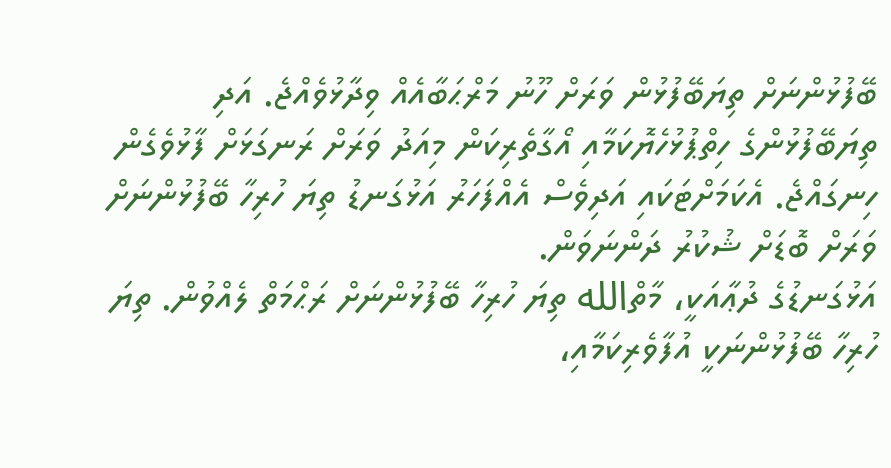ބޭފުޅުންނަށް ތިޔަބޭފުޅުން ވަރަށް ހޫނު މަރްޙަބާއެއް ވިދާޅުވެއްޖެ. އަދި ތިޔަބޭފުޅުންގެ ހިތްޕުޅުހެޔޮކަމާއި އޯގާތެރިކަން މިއަދު ވަރަށް ރަނގަޅަށް ފާޅުވެގެން ހިނގައްޖެ. އެކަމަށްޓަކައި އަދިވެސް އެއްފަހަރު އަޅުގަނޑު ތިޔަ ހުރިހާ ބޭފުޅުންނަށް ވަރަށް ބޮޑަށް ޝުކުރު ދަންނަވަން.
އަޅުގަނޑުގެ ދުޢާއަކީ، މާތްالله ތިޔަ ހުރިހާ ބޭފުޅުންނަށް ރަޙްމަތް ލެއްވުން. ތިޔަ ހުރިހާ ބޭފުޅުންނަކީ އުފާވެރިކަމާއި،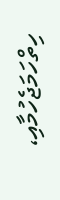ހިތްހަމަޖެހުމާއި،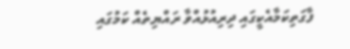ފާގަތިކަމާއެކީގައި ދިރިއުޅުއްވާ ރައްޔިތެއް ކަމުގައި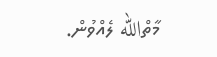މާތްالله ލެއްވުން.